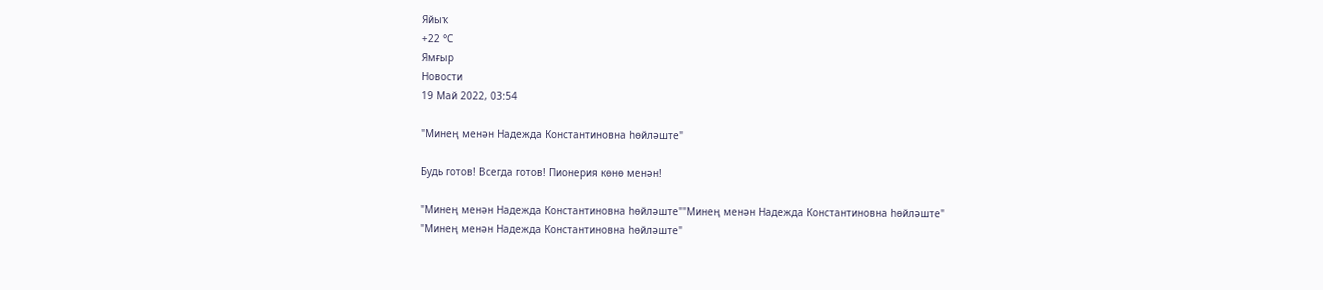Яйыҡ
+22 °С
Ямғыр
Новости
19 Май 2022, 03:54

"Минең менән Надежда Константиновна һөйләште"

Будь готов! Всегда готов! Пионерия көнө менән!

"Минең менән Надежда Константиновна һөйләште""Минең менән Надежда Константиновна һөйләште"
"Минең менән Надежда Константиновна һөйләште"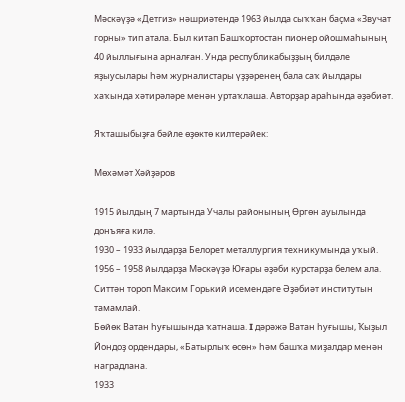Мәскәүҙә «Детгиз» нәшриәтендә 1963 йылда сыҡҡан баҫма «Звучат горны» тип атала. Был китап Башҡортостан пионер ойошмаһының 40 йыллығына арналған. Унда республикабыҙҙың билдәле яҙыусылары һәм журналистары үҙҙәренең бала саҡ йылдары хаҡында хәтирәләре менән уртаҡлаша. Авторҙар араһында әҙәбиәт.

Яҡташыбыҙға бәйле өҙөктө килтерәйек:

Мөхәмәт Хәйҙәров

1915 йылдың 7 мартында Учалы районының Өргөн ауылында донъяға килә.
1930 – 1933 йылдарҙа Белорет металлургия техникумында уҡый.
1956 – 1958 йылдарҙа Мәскәүҙә Юғары әҙәби курстарҙа белем ала. Ситтән тороп Максим Горький исемендәге Әҙәбиәт институтын тамамлай.
Бөйөк Ватан һуғышында ҡатнаша. I дәрәжә Ватан һуғышы, Ҡыҙыл Йондоҙ ордендары, «Батырлыҡ өсөн» һәм башҡа миҙалдар менән наградлана.
1933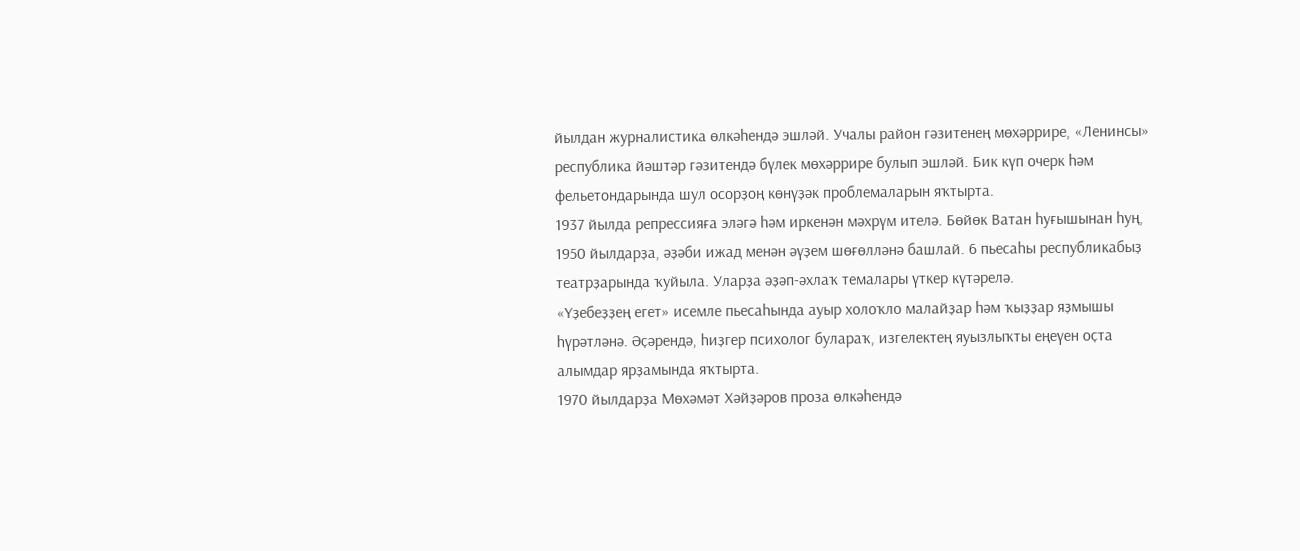йылдан журналистика өлкәһендә эшләй. Учалы район гәзитенең мөхәррире, «Ленинсы» республика йәштәр гәзитендә бүлек мөхәррире булып эшләй. Бик күп очерк һәм фельетондарында шул осорҙоң көнүҙәк проблемаларын яҡтырта.
1937 йылда репрессияға эләгә һәм иркенән мәхрүм ителә. Бөйөк Ватан һуғышынан һуң, 1950 йылдарҙа, әҙәби ижад менән әүҙем шөғөлләнә башлай. 6 пьесаһы республикабыҙ театрҙарында ҡуйыла. Уларҙа әҙәп-әхлаҡ темалары үткер күтәрелә.
«Үҙебеҙҙең егет» исемле пьесаһында ауыр холоҡло малайҙар һәм ҡыҙҙар яҙмышы һүрәтләнә. Әҫәрендә, һиҙгер психолог булараҡ, изгелектең яуызлыҡты еңеүен оҫта алымдар ярҙамында яҡтырта.
1970 йылдарҙа Мөхәмәт Хәйҙәров проза өлкәһендә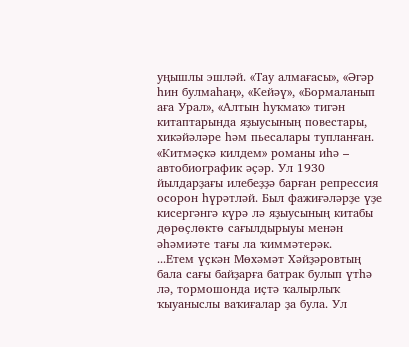уңышлы эшләй. «Тау алмағасы», «Әгәр һин булмаһаң», «Кейәү», «Бормаланып аға Урал», «Алтын һуҡмаҡ» тигән китаптарында яҙыусының повестары, хикәйәләре һәм пьесалары тупланған.
«Китмәҫкә килдем» романы иһә – автобиографик әҫәр. Ул 1930 йылдарҙағы илебеҙҙә барған репрессия осорон һүрәтләй. Был фажиғәләрҙе үҙе кисергәнгә күрә лә яҙыусының китабы дөрөҫлөктө сағылдырыуы менән әһәмиәте тағы ла ҡиммәтерәк.
...Етем үҫкән Мөхәмәт Хәйҙәровтың бала сағы байҙарға батрак булып үтһә лә, тормошонда иҫтә ҡалырлыҡ ҡыуаныслы ваҡиғалар ҙа була. Ул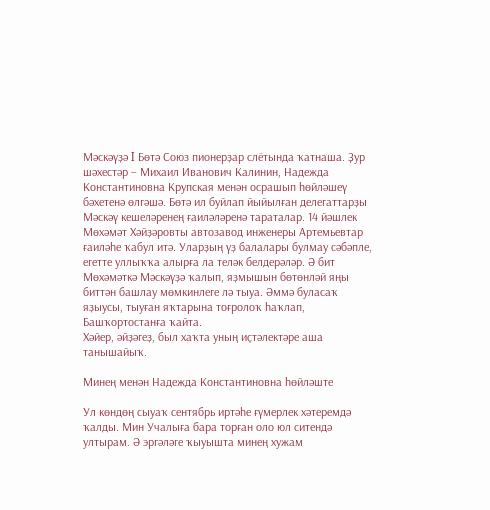Мәскәүҙә I Бөтә Союз пионерҙар слётында ҡатнаша. Ҙур шәхестәр – Михаил Иванович Калинин, Надежда Константиновна Крупская менән осрашып һөйләшеү бәхетенә өлгәшә. Бөтә ил буйлап йыйылған делегаттарҙы Мәскәү кешеләренең ғаиләләренә тараталар. 14 йәшлек Мөхәмәт Хәйҙәровты автозавод инженеры Артемьевтар ғаиләһе ҡабул итә. Уларҙың үҙ балалары булмау сәбәпле, егетте уллыҡҡа алырға ла теләк белдерәләр. Ә бит Мөхәмәткә Мәскәүҙә ҡалып, яҙмышын бөтөнләй яңы биттән башлау мөмкинлеге лә тыуа. Әммә буласаҡ яҙыусы, тыуған яҡтарына тоғролоҡ һаҡлап, Башҡортостанға ҡайта.
Хәйер, әйҙәгеҙ, был хаҡта уның иҫтәлектәре аша танышайыҡ.

Минең менән Надежда Константиновна һөйләште

Ул көндөң сыуаҡ сентябрь иртәһе ғүмерлек хәтеремдә ҡалды. Мин Учалыға бара торған оло юл ситендә ултырам. Ә эргәләге ҡыуышта минең хужам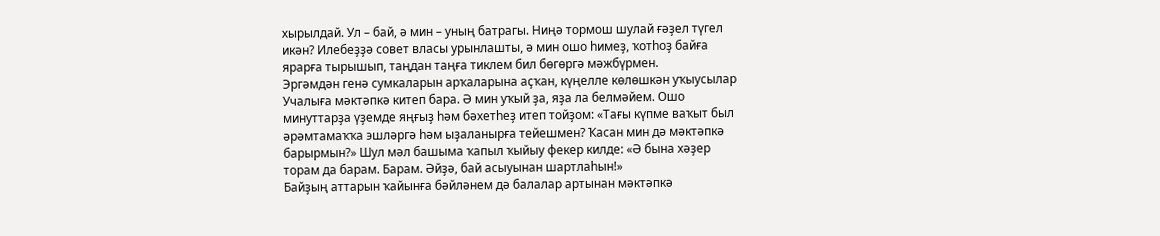хырылдай. Ул – бай, ә мин – уның батрагы. Ниңә тормош шулай ғәҙел түгел икән? Илебеҙҙә совет власы урынлашты, ә мин ошо һимеҙ, ҡотһоҙ байға ярарға тырышып, таңдан таңға тиклем бил бөгөргә мәжбүрмен.
Эргәмдән генә сумкаларын арҡаларына аҫҡан, күңелле көлөшкән уҡыусылар Учалыға мәктәпкә китеп бара. Ә мин уҡый ҙа, яҙа ла белмәйем. Ошо минуттарҙа үҙемде яңғыҙ һәм бәхетһеҙ итеп тойҙом: «Тағы күпме ваҡыт был әрәмтамаҡҡа эшләргә һәм ыҙаланырға тейешмен? Ҡасан мин дә мәктәпкә барырмын?» Шул мәл башыма ҡапыл ҡыйыу фекер килде: «Ә бына хәҙер торам да барам. Барам. Әйҙә, бай асыуынан шартлаһын!»
Байҙың аттарын ҡайынға бәйләнем дә балалар артынан мәктәпкә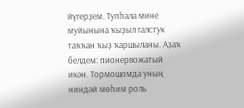йүгерҙем. Тупһала мине муйынына ҡыҙыл галстук таҡҡан ҡыҙ ҡаршыланы. Аҙаҡ белдем: пионервожатый икән. Тормошомда уның ниндәй мөһим роль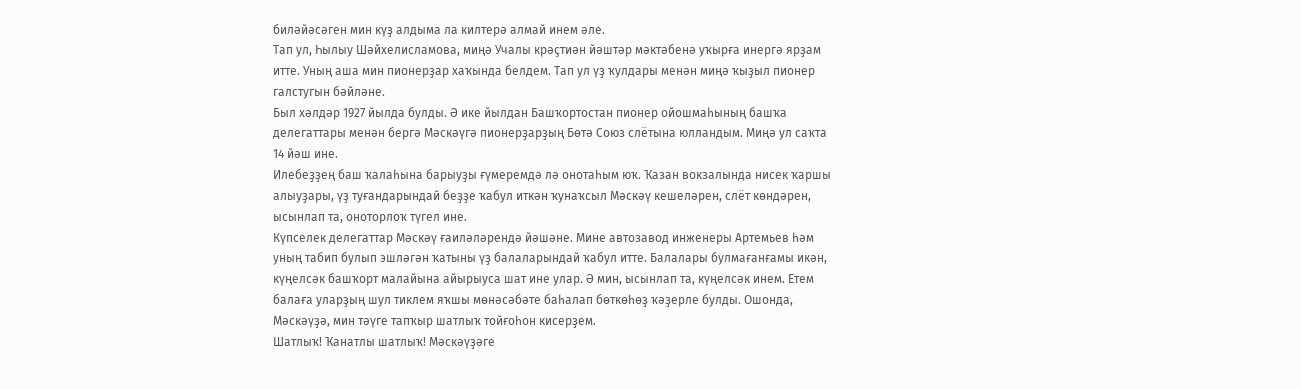биләйәсәген мин күҙ алдыма ла килтерә алмай инем әле.
Тап ул, Һылыу Шәйхелисламова, миңә Учалы крәҫтиән йәштәр мәктәбенә уҡырға инергә ярҙам итте. Уның аша мин пионерҙар хаҡында белдем. Тап ул үҙ ҡулдары менән миңә ҡыҙыл пионер галстугын бәйләне.
Был хәлдәр 1927 йылда булды. Ә ике йылдан Башҡортостан пионер ойошмаһының башҡа делегаттары менән бергә Мәскәүгә пионерҙарҙың Бөтә Союз слётына юлландым. Миңә ул саҡта 14 йәш ине.
Илебеҙҙең баш ҡалаһына барыуҙы ғүмеремдә лә онотаһым юҡ. Ҡазан вокзалында нисек ҡаршы алыуҙары, үҙ туғандарындай беҙҙе ҡабул иткән ҡунаҡсыл Мәскәү кешеләрен, слёт көндәрен, ысынлап та, оноторлоҡ түгел ине.
Күпселек делегаттар Мәскәү ғаиләләрендә йәшәне. Мине автозавод инженеры Артемьев һәм уның табип булып эшләгән ҡатыны үҙ балаларындай ҡабул итте. Балалары булмағанғамы икән, күңелсәк башҡорт малайына айырыуса шат ине улар. Ә мин, ысынлап та, күңелсәк инем. Етем балаға уларҙың шул тиклем яҡшы мөнәсәбәте баһалап бөткөһөҙ ҡәҙерле булды. Ошонда, Мәскәүҙә, мин тәүге тапҡыр шатлыҡ тойғоһон кисерҙем.
Шатлыҡ! Ҡанатлы шатлыҡ! Мәскәүҙәге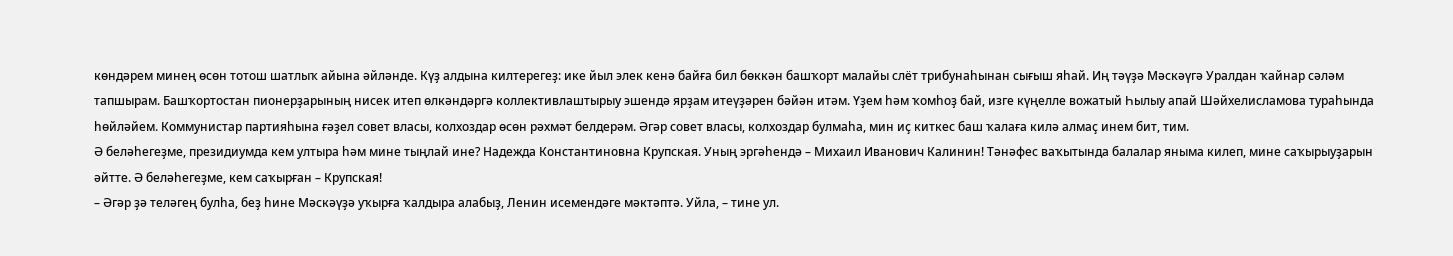көндәрем минең өсөн тотош шатлыҡ айына әйләнде. Күҙ алдына килтерегеҙ: ике йыл элек кенә байға бил бөккән башҡорт малайы слёт трибунаһынан сығыш яһай. Иң тәүҙә Мәскәүгә Уралдан ҡайнар сәләм тапшырам. Башҡортостан пионерҙарының нисек итеп өлкәндәргә коллективлаштырыу эшендә ярҙам итеүҙәрен бәйән итәм. Үҙем һәм ҡомһоҙ бай, изге күңелле вожатый Һылыу апай Шәйхелисламова тураһында һөйләйем. Коммунистар партияһына ғәҙел совет власы, колхоздар өсөн рәхмәт белдерәм. Әгәр совет власы, колхоздар булмаһа, мин иҫ киткес баш ҡалаға килә алмаҫ инем бит, тим.
Ә беләһегеҙме, президиумда кем ултыра һәм мине тыңлай ине? Надежда Константиновна Крупская. Уның эргәһендә – Михаил Иванович Калинин! Тәнәфес ваҡытында балалар яныма килеп, мине саҡырыуҙарын әйтте. Ә беләһегеҙме, кем саҡырған – Крупская!
– Әгәр ҙә теләгең булһа, беҙ һине Мәскәүҙә уҡырға ҡалдыра алабыҙ, Ленин исемендәге мәктәптә. Уйла, – тине ул.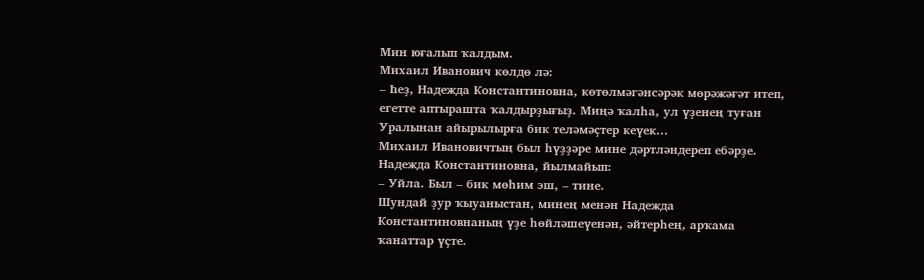Мин юғалып ҡалдым.
Михаил Иванович көлдө лә:
– Һеҙ, Надежда Константиновна, көтөлмәгәнсәрәк мөрәжәғәт итеп, егетте аптырашта ҡалдырҙығыҙ. Миңә ҡалһа, ул үҙенең туған Уралынан айырылырға бик теләмәҫтер кеүек...
Михаил Ивановичтың был һүҙҙәре мине дәртләндереп ебәрҙе.
Надежда Константиновна, йылмайып:
– Уйла. Был – бик мөһим эш, – тине.
Шундай ҙур ҡыуаныстан, минең менән Надежда Константиновнаның үҙе һөйләшеүенән, әйтерһең, арҡама ҡанаттар үҫте.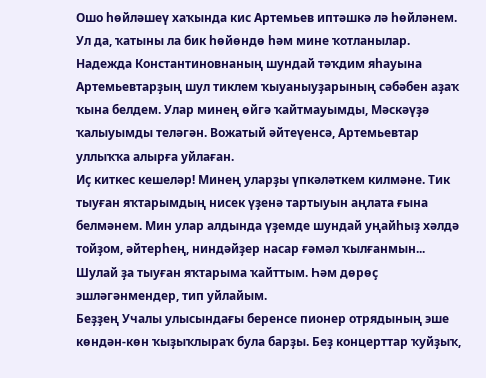Ошо һөйләшеү хаҡында кис Артемьев иптәшкә лә һөйләнем. Ул да, ҡатыны ла бик һөйөндө һәм мине ҡотланылар.
Надежда Константиновнаның шундай тәҡдим яһауына Артемьевтарҙың шул тиклем ҡыуаныуҙарының сәбәбен аҙаҡ ҡына белдем. Улар минең өйгә ҡайтмауымды, Мәскәүҙә ҡалыуымды теләгән. Вожатый әйтеүенсә, Артемьевтар уллыҡҡа алырға уйлаған.
Иҫ киткес кешеләр! Минең уларҙы үпкәләткем килмәне. Тик тыуған яҡтарымдың нисек үҙенә тартыуын аңлата ғына белмәнем. Мин улар алдында үҙемде шундай уңайһыҙ хәлдә тойҙом, әйтерһең, ниндәйҙер насар ғәмәл ҡылғанмын...
Шулай ҙа тыуған яҡтарыма ҡайттым. Һәм дөрөҫ эшләгәнмендер, тип уйлайым.
Беҙҙең Учалы улысындағы беренсе пионер отрядының эше көндән-көн ҡыҙыҡлыраҡ була барҙы. Беҙ концерттар ҡуйҙыҡ,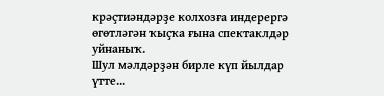крәҫтиәндәрҙе колхозға индерергә өгөтләгән ҡыҫҡа ғына спектаклдәр уйнаныҡ.
Шул мәлдәрҙән бирле күп йылдар үтте...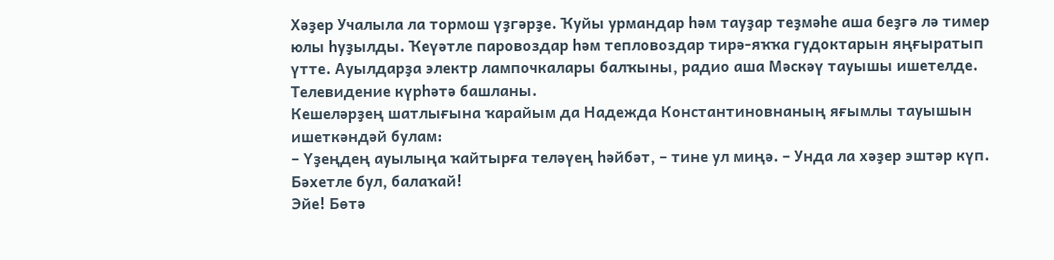Хәҙер Учалыла ла тормош үҙгәрҙе. Ҡуйы урмандар һәм тауҙар теҙмәһе аша беҙгә лә тимер юлы һуҙылды. Ҡеүәтле паровоздар һәм тепловоздар тирә-яҡҡа гудоктарын яңғыратып үтте. Ауылдарҙа электр лампочкалары балҡыны, радио аша Мәскәү тауышы ишетелде. Телевидение күрһәтә башланы.
Кешеләрҙең шатлығына ҡарайым да Надежда Константиновнаның яғымлы тауышын ишеткәндәй булам:
– Үҙеңдең ауылыңа ҡайтырға теләүең һәйбәт, – тине ул миңә. – Унда ла хәҙер эштәр күп. Бәхетле бул, балаҡай!
Эйе! Бөтә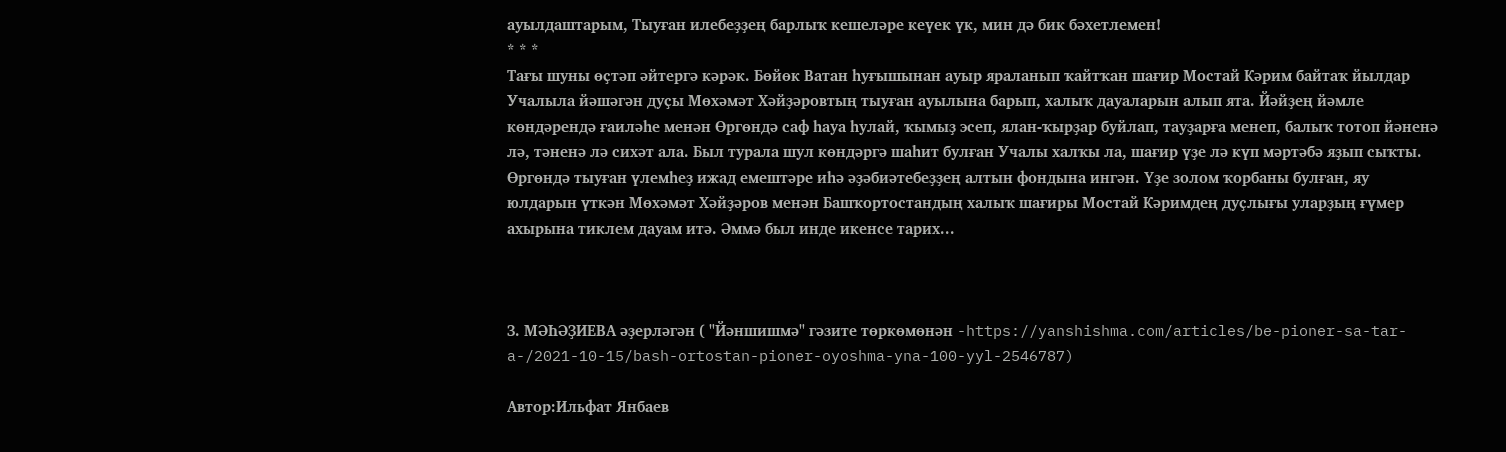ауылдаштарым, Тыуған илебеҙҙең барлыҡ кешеләре кеүек үк, мин дә бик бәхетлемен!
* * *
Тағы шуны өҫтәп әйтергә кәрәк. Бөйөк Ватан һуғышынан ауыр яраланып ҡайтҡан шағир Мостай Кәрим байтаҡ йылдар Учалыла йәшәгән дуҫы Мөхәмәт Хәйҙәровтың тыуған ауылына барып, халыҡ дауаларын алып ята. Йәйҙең йәмле көндәрендә ғаиләһе менән Өргөндә саф һауа һулай, ҡымыҙ эсеп, ялан-ҡырҙар буйлап, тауҙарға менеп, балыҡ тотоп йәненә лә, тәненә лә сихәт ала. Был турала шул көндәргә шаһит булған Учалы халҡы ла, шағир үҙе лә күп мәртәбә яҙып сыҡты. Өргөндә тыуған үлемһеҙ ижад емештәре иһә әҙәбиәтебеҙҙең алтын фондына ингән. Үҙе золом ҡорбаны булған, яу юлдарын үткән Мөхәмәт Хәйҙәров менән Башҡортостандың халыҡ шағиры Мостай Кәримдең дуҫлығы уларҙың ғүмер ахырына тиклем дауам итә. Әммә был инде икенсе тарих...



З. МӘҺӘҘИЕВА әҙерләгән ( "Йәншишмә" гәзите төркөмөнән -https://yanshishma.com/articles/be-pioner-sa-tar-a-/2021-10-15/bash-ortostan-pioner-oyoshma-yna-100-yyl-2546787)

Автор:Ильфат Янбаев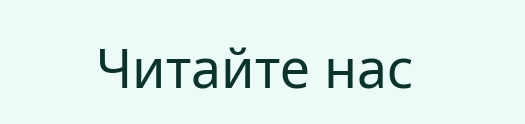Читайте нас